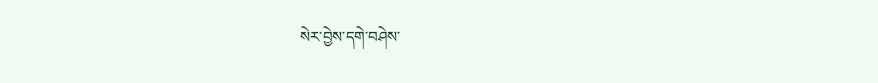སེར་བྱེས་དགེ་བཤེས་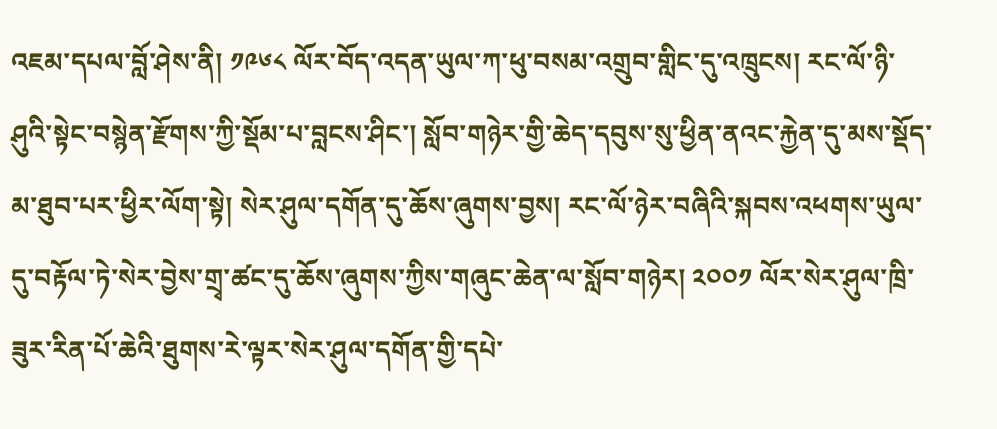འཇམ་དཔལ་བློ་ཤེས་ནི། ༡༩༦༨ ལོར་བོད་འདན་ཡུལ་ཀ་ཕུ་བསམ་འགྲུབ་གླིང་དུ་འཁྲུངས། རང་ལོ་ཉི་ཤུའི་སྟེང་བསྙེན་རྫོགས་ཀྱི་སྡོམ་པ་བླངས་ཤིང་། སློབ་གཉེར་གྱི་ཆེད་དབུས་སུ་ཕྱིན་ནའང་རྐྱེན་དུ་མས་སྡོད་མ་ཐུབ་པར་ཕྱིར་ལོག་སྟེ། སེར་ཤུལ་དགོན་དུ་ཆོས་ཞུགས་བྱས། རང་ལོ་ཉེར་བཞིའི་སྐབས་འཕགས་ཡུལ་དུ་བརྟོལ་ཏེ་སེར་བྱེས་གྲྭ་ཚང་དུ་ཆོས་ཞུགས་ཀྱིས་གཞུང་ཆེན་ལ་སློབ་གཉེར། ༢༠༠༡ ལོར་སེར་ཤུལ་ཁྲི་ཟུར་རིན་པོ་ཆེའི་ཐུགས་རེ་ལྟར་སེར་ཤུལ་དགོན་གྱི་དཔེ་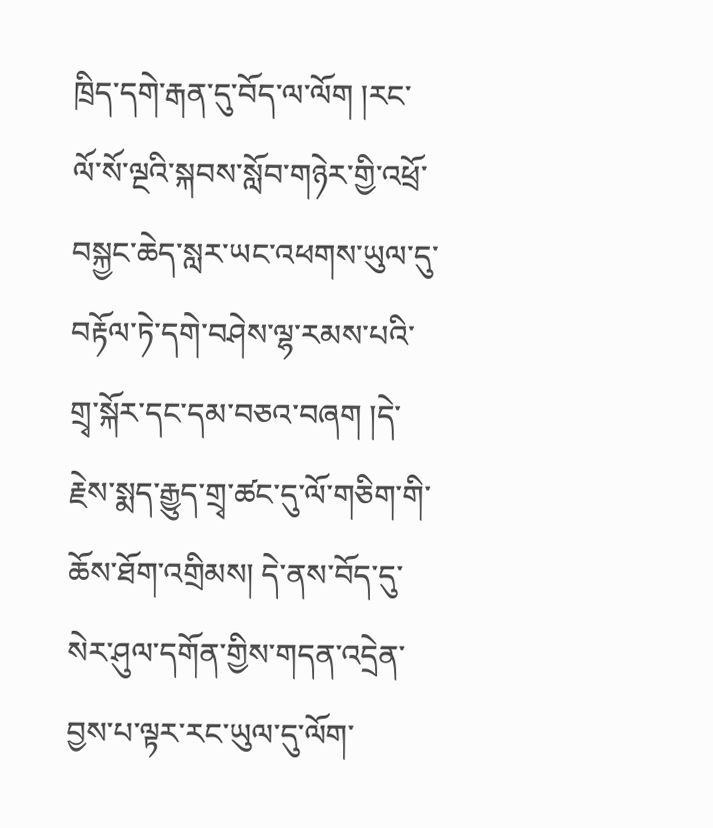ཁྲིད་དགེ་རྒན་དུ་བོད་ལ་ལོག །རང་ལོ་སོ་ལྔའི་སྐབས་སློབ་གཉེར་གྱི་འཕྲོ་བསྐྱང་ཆེད་སླར་ཡང་འཕགས་ཡུལ་དུ་བརྟོལ་ཏེ་དགེ་བཤེས་ལྷ་རམས་པའི་གྲྭ་སྐོར་དང་དམ་བཅའ་བཞག །དེ་རྗེས་སྨད་རྒྱུད་གྲྭ་ཚང་དུ་ལོ་གཅིག་གི་ཆོས་ཐོག་འགྲིམས། དེ་ནས་བོད་དུ་སེར་ཤུལ་དགོན་གྱིས་གདན་འདྲེན་བྱས་པ་ལྟར་རང་ཡུལ་དུ་ལོག་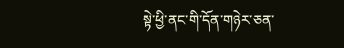སྟེ་ཕྱི་ནང་གི་དོན་གཉེར་ཅན་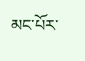མང་པོར་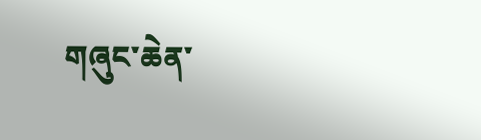གཞུང་ཆེན་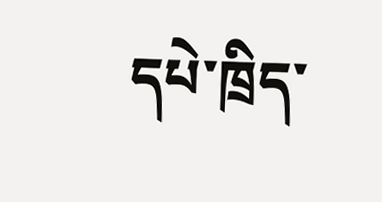དཔེ་ཁྲིད་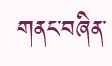གནང་བཞིན་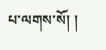པ་ལགས་སོ། །